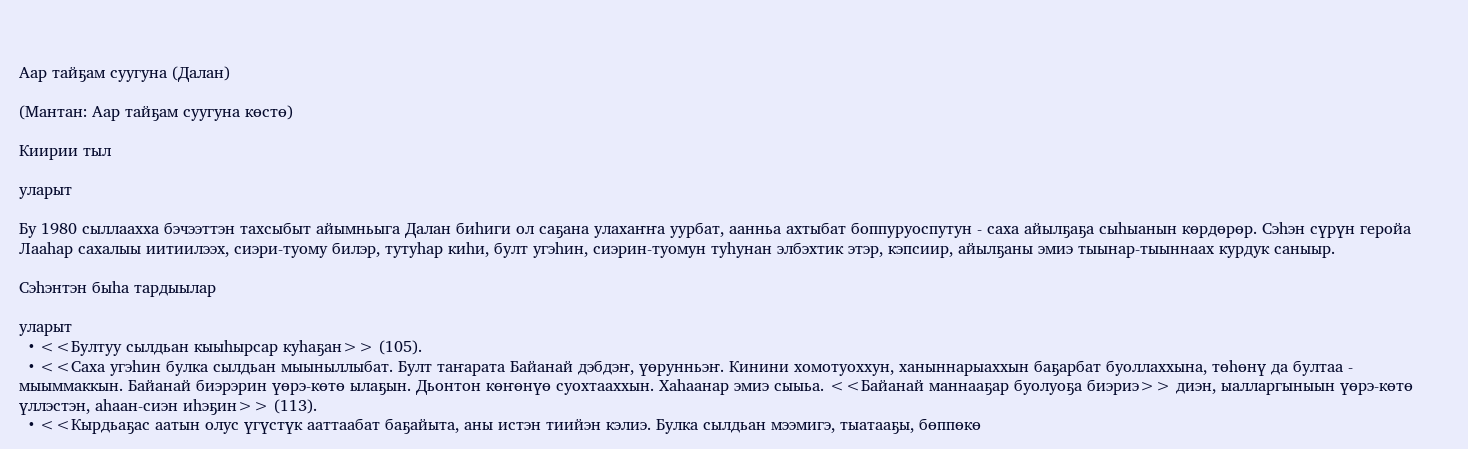Аар тайҕам суугуна (Далан)

(Мантан: Аар тайҕам суугуна көстө)

Киирии тыл

уларыт

Бу 1980 сыллаахха бэчээттэн тахсыбыт айымньыга Далан биһиги ол саҕана улахаҥҥа уурбат, аанньа ахтыбат боппуруоспутун - саха айылҕаҕа сыһыанын көрдөрөр. Сэһэн сүрүн геройа Лааһар сахалыы иитиилээх, сиэри-туому билэр, тутуһар киһи, булт угэһин, сиэрин-туомун туһунан элбэхтик этэр, кэпсиир, айылҕаны эмиэ тыынар-тыыннаах курдук саныыр.

Сэһэнтэн быһа тардыылар

уларыт
  • <<Бултуу сылдьан кыыһырсар куһаҕан>> (105).
  • <<Саха угэһин булка сылдьан мыыныллыбат. Булт таҥарата Байанай дэбдэҥ, үөрунньэҥ. Кинини хомотуоххун, ханыннарыаххын баҕарбат буоллаххына, төһөнү да бултаа - мыыммаккын. Байанай биэрэрин үөрэ-көтө ылаҕын. Дьонтон көҥөнүө суохтааххын. Хаһаанар эмиэ сыыьа. <<Байанай маннааҕар буолуоҕа биэриэ>> диэн, ыалларгыныын үөрэ-көтө үллэстэн, аһаан-сиэн иһэҕин>> (113).
  • <<Кырдьаҕас аатын олус үгүстүк ааттаабат баҕайыта, аны истэн тиийэн кэлиэ. Булка сылдьан мээмигэ, тыатааҕы, бөппөкө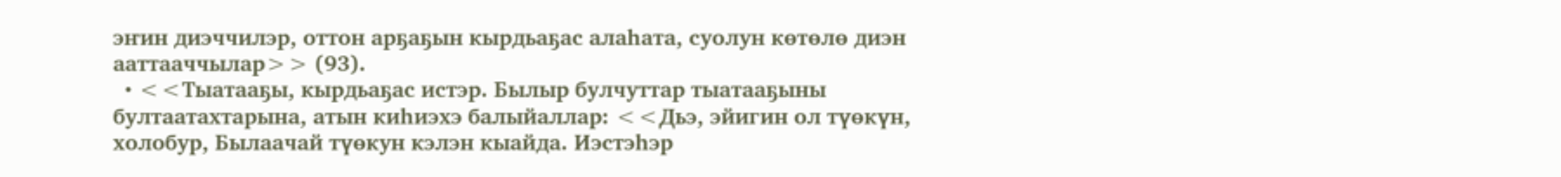эҥин диэччилэр, оттон арҕаҕын кырдьаҕас алаһата, суолун көтөлө диэн ааттааччылар>> (93).
  • <<Тыатааҕы, кырдьаҕас истэр. Былыр булчуттар тыатааҕыны бултаатахтарына, атын киһиэхэ балыйаллар: <<Дьэ, эйигин ол түөкүн, холобур, Былаачай түөкун кэлэн кыайда. Иэстэһэр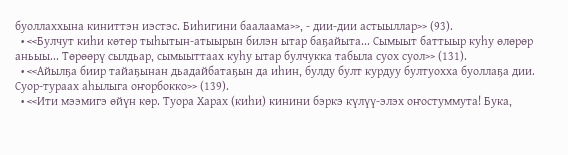буоллаххына киниттэн иэстэс. Биһигини баалаама>>, - дии-дии астыыллар>> (93).
  • <<Булчут киһи көтөр тыһытын-атыырын билэн ытар баҕайыта... Сымыыт баттыыр куһу өлөрөр аньыы... Төрөөрү сылдьар, сымыыттаах куһу ытар булчукка табыла суох суол>> (131).
  • <<Айылҕа биир тайаҕынан дьадайбатаҕын да иһин, булду булт курдуу бултуохха буоллаҕа дии. Суор-тураах аһылыга оҥорбокко>> (139).
  • <<Ити мээмигэ өйүн көр. Туора Харах (киһи) кинини бэркэ күлүү-элэх оҥостуммута! Бука,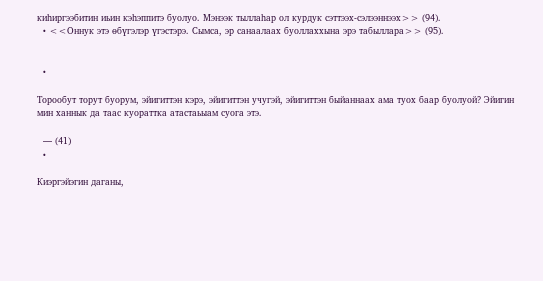киһиргээбитин иьин кэһэппитэ буолуо. Мэнээк тыллаһар ол курдук сэттээх-сэлээннээх>> (94).
  • <<Оннук этэ өбүгэлэр үгэстэрэ. Сымса, эр санаалаах буоллаххына эрэ табыллара>> (95).


  •

Торообут торут буорум, эйигиттэн кэрэ, эйигиттэн учугэй, эйигиттэн быйаннаах ама туох баар буолуой? Эйигин мин ханнык да таас куораттка атастаьыам суога этэ.

  — (41)
  •

Киэргэйэгин даганы,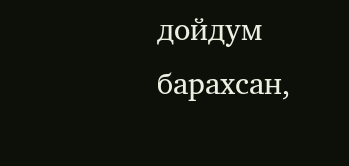дойдум барахсан,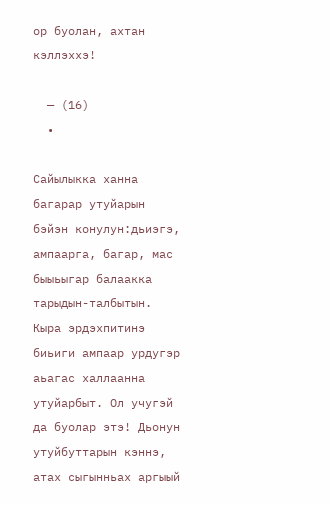ор буолан, ахтан кэллэххэ!

  — (16)
  •

Сайылыкка ханна багарар утуйарын бэйэн конулун:дьиэгэ, ампаарга, багар, мас быыьыгар балаакка тарыдын-талбытын. Кыра эрдэхпитинэ биьиги ампаар урдугэр аьагас халлаанна утуйарбыт. Ол учугэй да буолар этэ! Дьонун утуйбуттарын кэннэ, атах сыгынньах аргыый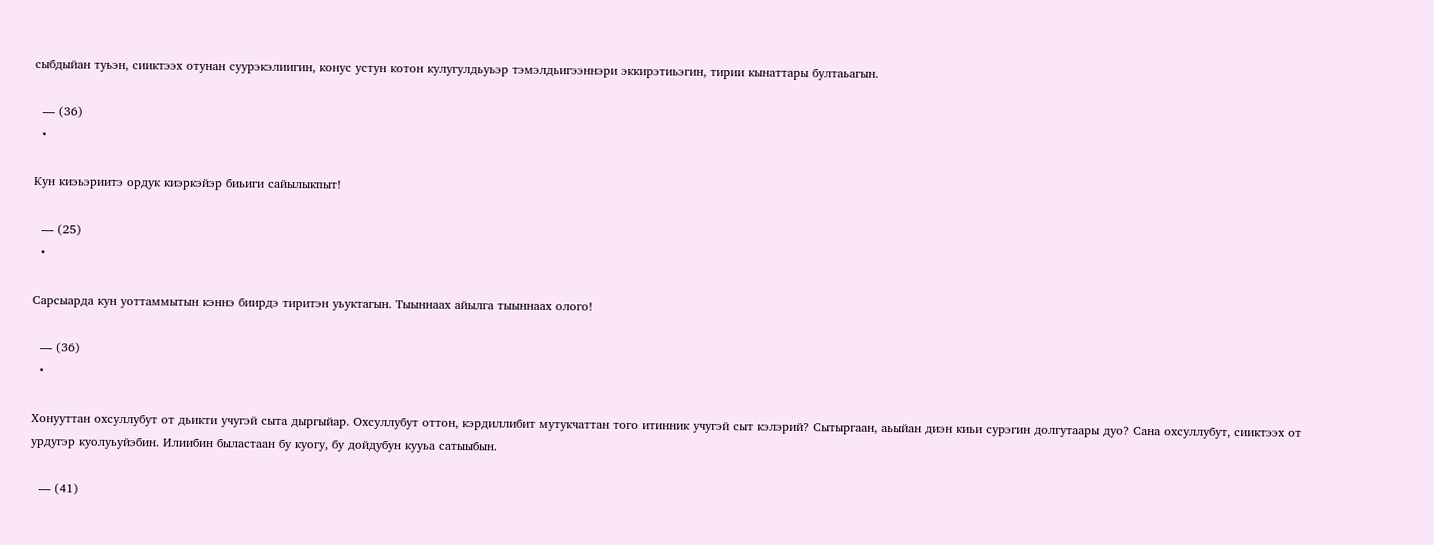сыбдыйан туьэн, сииктээх отунан суурэкэлиигин, конус устун котон кулугулдьуьэр тэмэлдьигээннэри эккирэтиьэгин, тирии кынаттары бултаьагын.

  — (36)
  •

Кун киэьэриитэ ордук киэркэйэр биьиги сайылыкпыт!

  — (25)
  •

Сарсыарда кун уоттаммытын кэннэ биирдэ тиритэн уьуктагын. Тыыннаах айылга тыыннаах олого!

  — (36)
  •

Хонууттан охсуллубут от дьикти учугэй сыта дыргыйар. Охсуллубут оттон, кэрдиллибит мутукчаттан того итинник учугэй сыт кэлэрий? Сытыргаан, аьыйан диэн киьи сурэгин долгутаары дуо? Сана охсуллубут, сииктээх от урдугэр куолуьуйэбин. Илиибин быластаан бу куогу, бу дойдубун кууьа сатыыбын.

  — (41)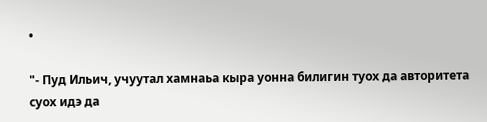•

"- Пуд Ильич, учуутал хамнаьа кыра уонна билигин туох да авторитета суох идэ да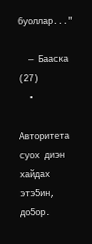буоллар..."

  — Бааска (27)
  •

Авторитета суох диэн хайдах этэ5ин, до5ор.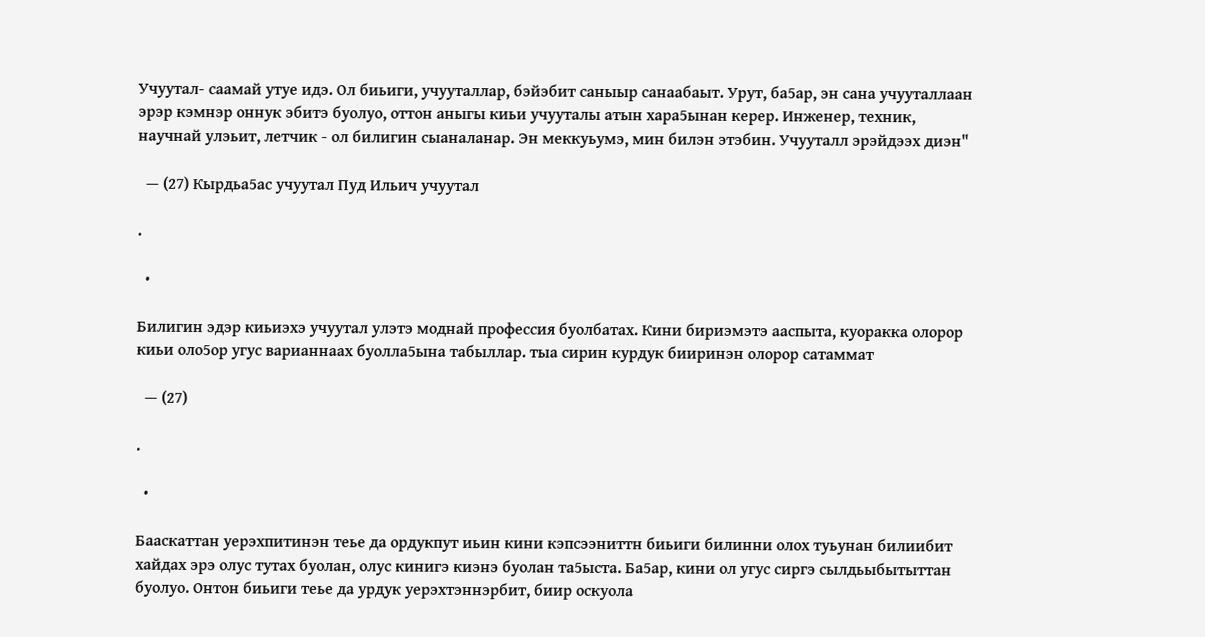Учуутал- саамай утуе идэ. Ол биьиги, учууталлар, бэйэбит саныыр санаабаыт. Урут, ба5ар, эн сана учууталлаан эрэр кэмнэр оннук эбитэ буолуо, оттон аныгы киьи учууталы атын хара5ынан керер. Инженер, техник, научнай улэьит, летчик - ол билигин сыаналанар. Эн меккуьумэ, мин билэн этэбин. Учууталл эрэйдээх диэн"

  — (27) Кырдьа5ас учуутал Пуд Ильич учуутал

.

  •

Билигин эдэр киьиэхэ учуутал улэтэ моднай профессия буолбатах. Кини бириэмэтэ ааспыта, куоракка олорор киьи оло5ор угус варианнаах буолла5ына табыллар. тыа сирин курдук бииринэн олорор сатаммат

  — (27)

.

  •

Бааскаттан уерэхпитинэн теье да ордукпут иьин кини кэпсээниттн биьиги билинни олох туьунан билиибит хайдах эрэ олус тутах буолан, олус кинигэ киэнэ буолан та5ыста. Ба5ар, кини ол угус сиргэ сылдьыбытыттан буолуо. Онтон биьиги теье да урдук уерэхтэннэрбит, биир оскуола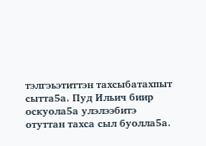тэлгэьэтиттэн тахсыбатахпыт сытта5а. Пуд Ильич биир оскуола5а улэлээбитэ отуттан тахса сыл буолла5а.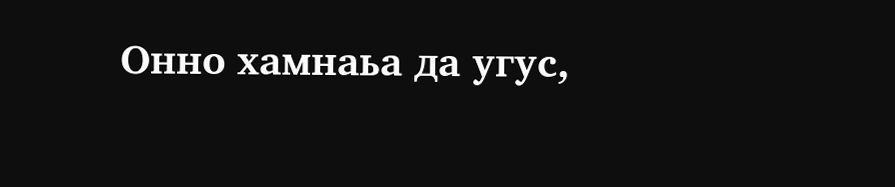Онно хамнаьа да угус,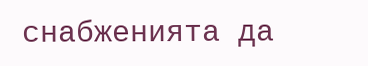снабженията да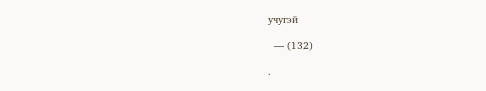учугэй

  — (132)

.